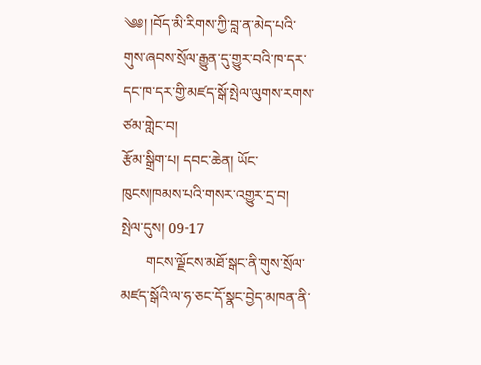༄༅། །བོད་མི་རིགས་ཀྱི་བླ་ན་མེད་པའི་གུས་ཞབས་སྲོལ་རྒྱུན་དུ་གྱུར་བའི་ཁ་དར་དང་ཁ་དར་གྱི་མཛད་སྒོ་སྤེལ་ལུགས་རགས་ཙམ་གླེང་བ།
རྩོམ་སྒྲིག་པ། དབང་ཆེན། ཡོང་ཁུངས།ཁམས་པའི་གསར་འགྱུར་དྲ་བ། སྤེལ་དུས། 09-17
       གངས་ལྗོངས་མཐོ་སྒང་ནི་གུས་སྲོལ་མཛད་སྒོའི་ལ་ཧ་ཅང་དོ་སྣང་བྱེད་མཁན་ནི་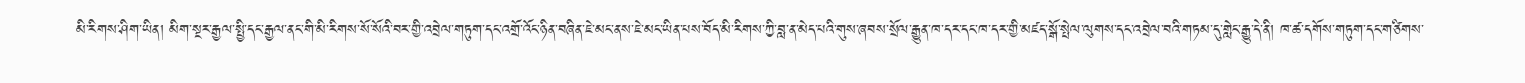མི་རིགས་ཤིག་ཡིན། མིག་སྔར་རྒྱལ་སྤྱི་དང་རྒྱལ་ནང་གི་མི་རིགས་སོ་སོའི་བར་གྱི་འབྲེལ་གཏུག་དང་འགྲོ་འོང་ཉིན་བཞིན་ཇེ་མང་ནས་ཇེ་མང་ཡིན་པས་བོད་མི་རིགས་ཀྱི་བླ་ན་མེད་པའི་གུས་ཞབས་སྲོལ་རྒྱུན་ཁ་དར་དང་ཁ་དར་གྱི་མཛད་སྒོ་སྤེལ་ལུགས་དང་འབྲེལ་བའི་གཏམ་དུ་གླེང་རྒྱུ་དེ་ནི། ཁ་ཚ་དགོས་གཏུག་དང་གཙིགས་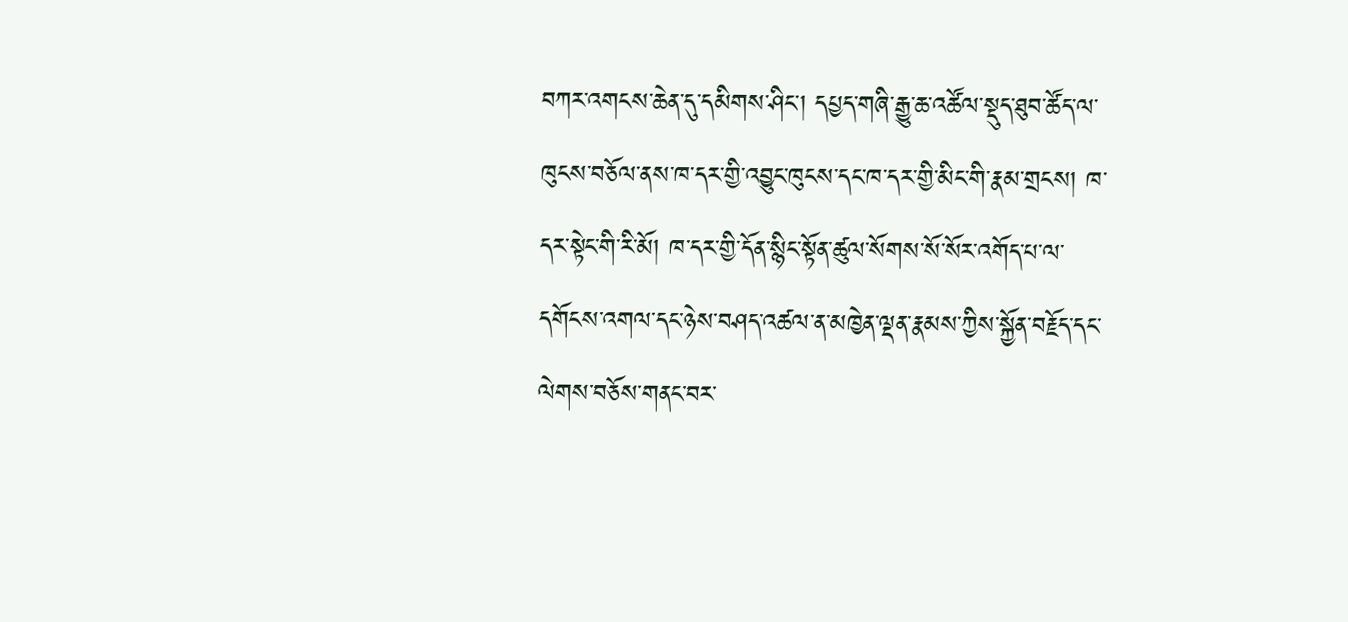བཀར་འགངས་ཆེན་དུ་དམིགས་ཤིང་། དཔྱད་གཞི་རྒྱུ་ཆ་འཚོལ་སྡུད་ཐུབ་ཚོད་ལ་ཁུངས་བཅོལ་ནས་ཁ་དར་གྱི་འབྱུང་ཁུངས་དང་ཁ་དར་གྱི་མིང་གི་རྣམ་གྲངས། ཁ་དར་སྟེང་གི་རི་མོ། ཁ་དར་གྱི་དོན་སྙིང་སྟོན་ཚུལ་སོགས་སོ་སོར་འགོད་པ་ལ་དགོངས་འགལ་དང་ཉེས་བཤད་འཚལ་ན་མཁྱེན་ལྡན་རྣམས་ཀྱིས་སྐྱོན་བརྗོད་དང་ལེགས་བཅོས་གནང་བར་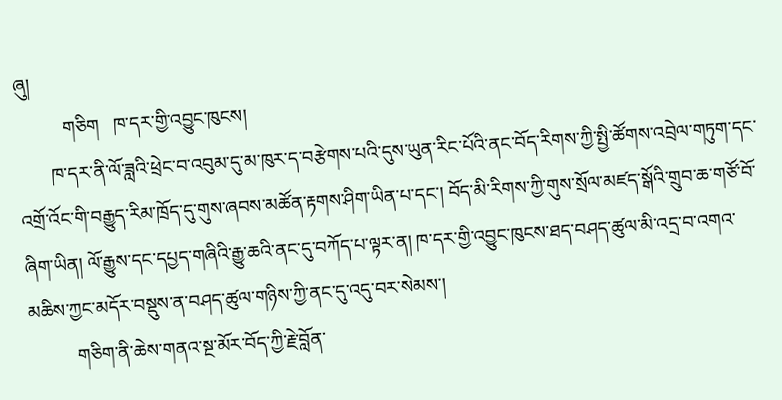ཞུ།
          གཅིག   ཁ་དར་གྱི་འབྱུང་ཁུངས།
       ཁ་དར་ནི་ལོ་ཟླའི་ཕྲེང་བ་འབུམ་དུ་མ་ཁུར་ད་བརྩེགས་པའི་དུས་ཡུན་རིང་པོའི་ནང་བོད་རིགས་ཀྱི་སྤྱི་ཚོགས་འབྲེལ་གཏུག་དང་འགྲོ་འོང་གི་བརྒྱུད་རིམ་ཁྲོད་དུ་གུས་ཞབས་མཚོན་རྟགས་ཤིག་ཡིན་པ་དང་། བོད་མི་རིགས་ཀྱི་གུས་སྲོལ་མཛད་སྒོའི་གྲུབ་ཆ་གཙོ་བོ་ཞིག་ཡིན། ལོ་རྒྱུས་དང་དཔྱད་གཞིའི་རྒྱུ་ཆའི་ནང་དུ་བཀོད་པ་ལྟར་ན། ཁ་དར་གྱི་འབྱུང་ཁུངས་ཐད་བཤད་ཚུལ་མི་འདྲ་བ་འགའ་མཆིས་ཀྱང་མདོར་བསྡུས་ན་བཤད་ཚུལ་གཉིས་ཀྱི་ནང་དུ་འདུ་བར་སེམས་།
          གཅིག་ནི་ཆེས་གནའ་སྔ་མོར་བོད་ཀྱི་རྗེ་བློན་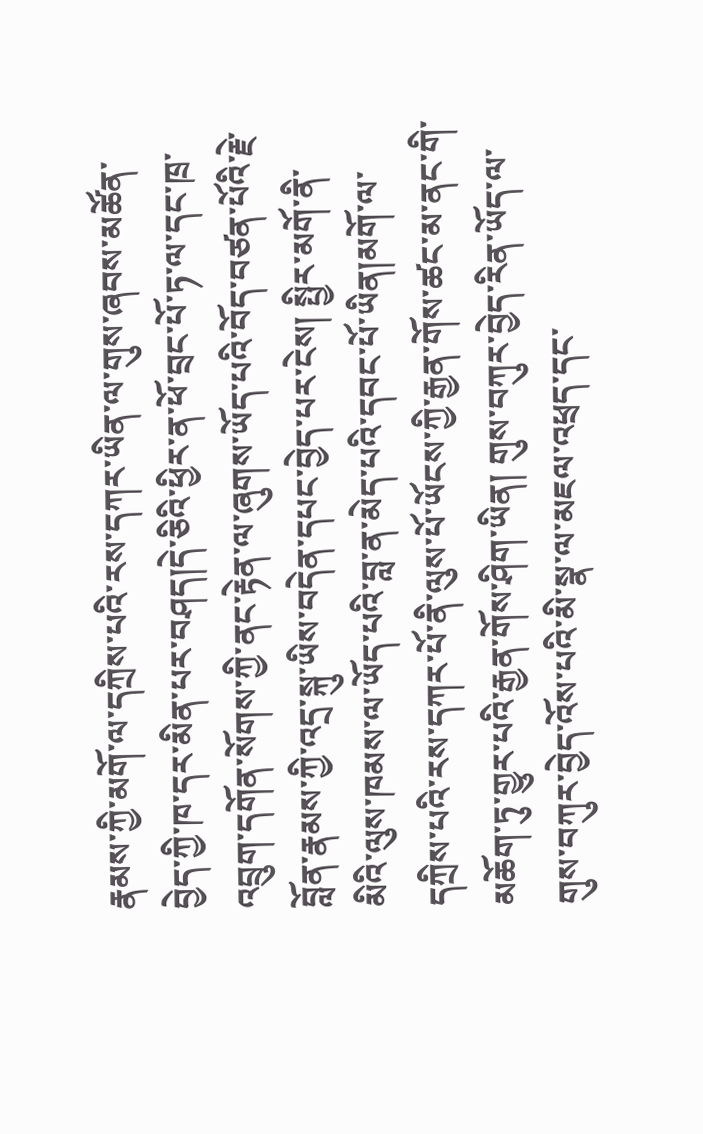རྣམས་ཀྱི་མགོ་ལ་དཀྲིས་པའི་རས་དཀར་ཡིན་ལ་གུས་ཞབས་མཚོན་བྱེད་ཀྱི་ཁ་དར་མིན་པར་བཤད།དེ་ཅིའི་ཕྱིར་ན་ཕོ་བྲང་པོ་ཏ་ལ་དང་ཁྲ་འབྲུག་དགོན་སོགས་ཀྱི་ནང་རྟེན་ལ་ཞུགས་ཡོད་པའི་བོད་བཙན་པོའི་རྗེ་བློན་རྣམས་ཀྱི་འདྲ་སྐུ་ཡིས་བདེན་དཔང་བྱེད་པར་ངེས། སྤྱིར་མགོ་ནི་མིའི་ལུས་ཁམས་ལ་ཡོད་པའི་བླ་ན་མེད་པའི་དབང་པོ་ཡིན།མགོ་ལ་དཀྲིས་པའི་རས་དཀར་པོ་ནི་ལུས་པོ་ཡོངས་ཀྱི་རྒྱན་གོས་ཚང་མ་ནང་གི་མཆོག་ཏུ་གྱུར་པའི་རྒྱན་གོས་ཤིག་ཡིན། གུས་བཀུར་བྱེད་རིན་ཡོད་ལ་གུས་བཀུར་བྱེད་འོས་པའི་མི་སྣ་ལ་མཇལ་འཕྲད་དང་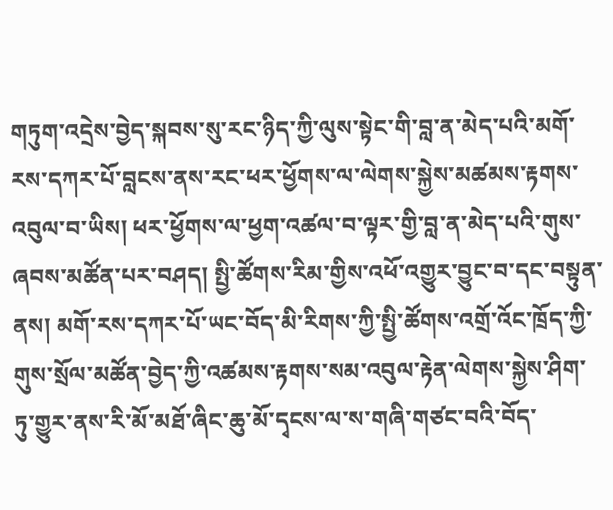གཏུག་འདྲེས་བྱེད་སྐབས་སུ་རང་ཉིད་ཀྱི་ལུས་སྟེང་གི་བླ་ན་མེད་པའི་མགོ་རས་དཀར་པོ་བླངས་ནས་རང་ཕར་ཕྱོགས་ལ་ལེགས་སྐྱེས་མཚམས་རྟགས་འབུལ་བ་ཡིས། ཕར་ཕྱོགས་ལ་ཕྱག་འཚལ་བ་ལྟར་གྱི་བླ་ན་མེད་པའི་གུས་ཞབས་མཚོན་པར་བཤད། སྤྱི་ཚོགས་རིམ་གྱིས་འཕོ་འགྱུར་བྱུང་བ་དང་བསྟུན་ནས། མགོ་རས་དཀར་པོ་ཡང་བོད་མི་རིགས་ཀྱི་སྤྱི་ཚོགས་འགྲོ་འོང་ཁྲོད་ཀྱི་གུས་སྲོལ་མཚོན་བྱེད་ཀྱི་འཚམས་རྟགས་སམ་འབུལ་རྟེན་ལེགས་སྐྱེས་ཤིག་ཏུ་གྱུར་ནས་རི་མོ་མཐོ་ཞིང་ཆུ་མོ་དྭངས་ལ་ས་གཞི་གཙང་བའི་བོད་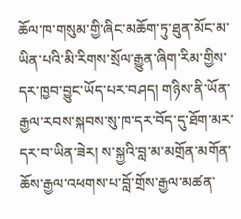ཆོལ་ཁ་གསུམ་གྱི་ཞིང་མཆོག་ཏུ་ཐུན་མོང་མ་ཡིན་པའི་མི་རིགས་སྲོལ་རྒྱུན་ཞིག་རིམ་གྱིས་དར་ཁྱབ་བྱུང་ཡོད་པར་བཤད། གཉིས་ནི་ཡོན་རྒྱལ་རབས་སྐབས་སུ་ཁ་དར་བོད་དུ་ཐོག་མར་དར་བ་ཡིན་ཟེར། ས་སྐྱའི་བླ་མ་མགྲོན་མགོན་ཆོས་རྒྱལ་འཕགས་པ་བློ་གྲོས་རྒྱལ་མཚན་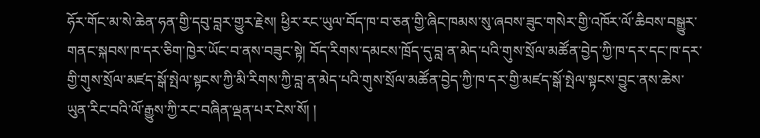ཧོར་གོང་མ་སེ་ཆེན་ཧན་གྱི་དབུ་བླར་གྱུར་རྗེས། ཕྱིར་རང་ཡུལ་བོད་ཁ་བ་ཅན་གྱི་ཞིང་ཁམས་སུ་ཞབས་ཟུང་གསེར་གྱི་འཁོར་ལོ་ཆིབས་བསྒྱུར་གནང་སྐབས་ཁ་དར་ཅིག་ཁྱེར་ཡོང་བ་ནས་བཟུང་སྟེ། བོད་རིགས་དམངས་ཁྲོད་དུ་བླ་ན་མེད་པའི་གུས་སྲོལ་མཚོན་བྱེད་ཀྱི་ཁ་དར་དང་ཁ་དར་གྱི་གུས་སྲོལ་མཛད་སྒོ་སྤེལ་སྟངས་ཀྱི་མི་རིགས་ཀྱི་བླ་ན་མེད་པའི་གུས་སྲོལ་མཚོན་བྱེད་ཀྱི་ཁ་དར་གྱི་མཛད་སྒོ་སྤེལ་སྟངས་བྱུང་ནས་ཆེས་ཡུན་རིང་བའི་ལོ་རྒྱུས་ཀྱི་རང་བཞིན་ལྡན་པར་ངེས་སོ། །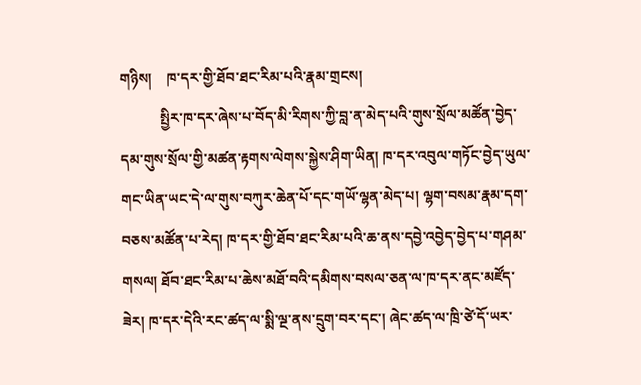གཉིས།    ཁ་དར་གྱི་ཐོབ་ཐང་རིམ་པའི་རྣམ་གྲངས།
           སྤྱིར་ཁ་དར་ཞེས་པ་བོད་མི་རིགས་ཀྱི་བླ་ན་མེད་པའི་གུས་སྲོལ་མཚོན་བྱེད་དམ་གུས་སྲོལ་གྱི་མཚན་རྟགས་ལེགས་སྐྱེས་ཤིག་ཡིན། ཁ་དར་འབུལ་གཏོང་བྱེད་ཡུལ་གང་ཡིན་ཡང་དེ་ལ་གུས་བཀུར་ཆེན་པོ་དང་གཡོ་ལྷན་མེད་པ། ལྷག་བསམ་རྣམ་དག་བཅས་མཚོན་པ་རེད། ཁ་དར་གྱི་ཐོབ་ཐང་རིམ་པའི་ཆ་ནས་དབྱེ་འབྱེད་བྱེད་པ་གཤམ་གསལ། ཐོབ་ཐང་རིམ་པ་ཆེས་མཐོ་བའི་དམིགས་བསལ་ཅན་ལ་ཁ་དར་ནང་མཛོད་ཟེར། ཁ་དར་དེའི་རང་ཚད་ལ་སྨི་ལྔ་ནས་དྲུག་བར་དང་། ཞེང་ཚད་ལ་ཁྲི་ཙེ་དོ་ཡར་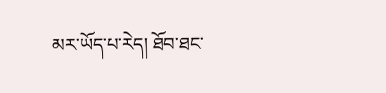མར་ཡོད་པ་རེད། ཐོབ་ཐང་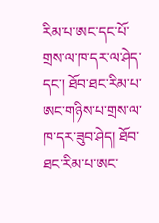རིམ་པ་ཨང་དང་པོ་གྲས་ལ་ཁ་དར་ལ་ཤེད་དང་། ཐོབ་ཐང་རིམ་པ་ཨང་གཉིས་པ་གྲས་ལ་ཁ་དར་ཟུབ་ཤེད། ཐོབ་ཐང་རིམ་པ་ཨང་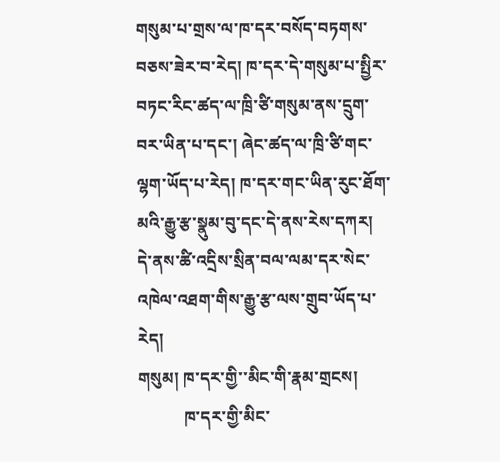གསུམ་པ་གྲས་ལ་ཁ་དར་བསོད་བཏགས་བཅས་ཟེར་བ་རེད། ཁ་དར་དེ་གསུམ་པ་སྤྱིར་བཏང་རིང་ཚད་ལ་ཁྲི་ཙི་གསུམ་ནས་དྲུག་བར་ཡིན་པ་དང་། ཞེང་ཚད་ལ་ཁྲི་ཙི་གང་ལྷག་ཡོད་པ་རེད། ཁ་དར་གང་ཡིན་རུང་ཐོག་མའི་རྒྱུ་རྩ་སྣུམ་བུ་དང་དེ་ནས་རེས་དཀར། དེ་ནས་ཚི་འདྲིས་སྲིན་བལ་ལམ་དར་སེང་འཁེལ་འཐག་གིས་རྒྱུ་རྩ་ལས་གྲུབ་ཡོད་པ་རེད།
གསུམ། ཁ་དར་གྱི་་མིང་གི་རྣམ་གྲངས།
           ཁ་དར་གྱི་མིང་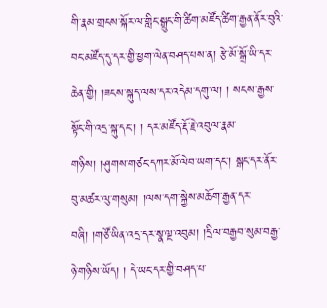གི་རྣམ་གྲངས་སྐོར་ལ་གླིང་སྒྲུང་གི་ཚིག་མཛོད་ཚིག་རྒྱན་ནོར་བུའི་བང་མཛོད་དུ་དར་གྱི་ཕྱག་ལེན་བཤད་པས་ན། རྩེ་མོ་སྒྲོ་ཡི་དར་ཆེན་གྱི། །ཟངས་སྐུད་ལས་དར་འདེམ་དགུ་ལ། ། སངས་རྒྱས་སྟོང་གི་འདྲ་སྐུ་དང་། ། དར་མཛོད་རྡོ་རྗེ་འབུལ་རྣམ་གཉིས། །ཤུགས་གཙང་དཀར་མོ་ལེབ་ཡག་དང་། སྒང་དར་ནོར་བུ་མཚར་ལུ་གསུམ། །ལས་དག་སྐྱེས་མཆོག་རྒྱན་དར་བཞི། །གཙོ་ཡིན་འདྲ་དར་སྣ་ལྔ་འབུམ། །དྲིལ་བརྒྱབ་སུམ་བརྒྱ་ཉེ་གཉིས་ཡོད། ། དེ་ཡང་དར་གྱི་བཤད་པ་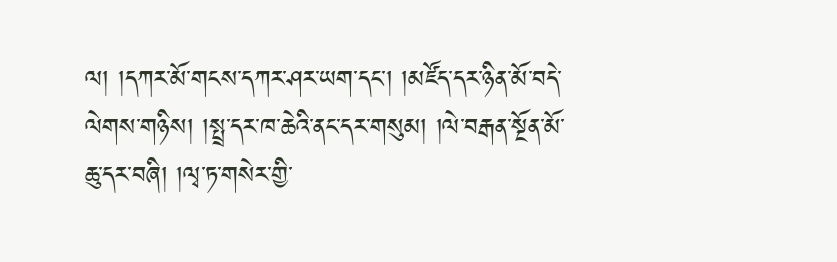ལ། །དཀར་མོ་གངས་དཀར་ཤར་ཡག་དང་། །མཛོད་དར་ཉིན་མོ་བདེ་ལེགས་གཉིས། །སྤྲ་དར་ཁ་ཆེའི་ནང་དར་གསུམ། །ལེ་བརྒན་སྔོན་མོ་ཆུ་དར་བཞི། །ལྭ་ཏ་གསེར་གྱི་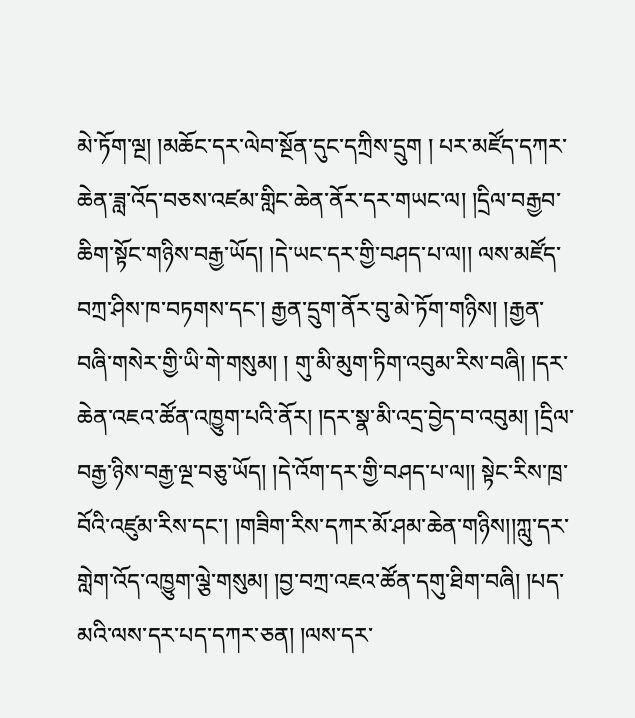མེ་ཏོག་ལྔ། །མཆོང་དར་ལེབ་སྔོན་དུང་དཀྲིས་དྲུག ། པར་མཛོད་དཀར་ཆེན་ཟླ་འོད་བཅས་འཛམ་གླིང་ཆེན་ནོར་དར་གཡང་ལ། །དྲིལ་བརྒྱབ་ཆིག་སྟོང་གཉིས་བརྒྱ་ཡོད། །དེ་ཡང་དར་གྱི་བཤད་པ་ལ།། ལས་མཛོད་བཀྲ་ཤིས་ཁ་བཏགས་དང་། རྒྱན་དྲུག་ནོར་བུ་མེ་ཏོག་གཉིས། །རྒྱན་བཞི་གསེར་གྱི་ཡི་གེ་གསུམ། ། གུ་མི་མུག་ཏིག་འབུམ་རིས་བཞི། །དར་ཆེན་འཇའ་ཚོན་འཁྱུག་པའི་ནོར། །དར་སྣ་མི་འདྲ་བྱེད་བ་འབུམ། །དྲིལ་བརྒྱ་ཉིས་བརྒྱ་ལྔ་བཅུ་ཡོད། །དེ་འོག་དར་གྱི་བཤད་པ་ལ།། སྟེང་རིས་ཁྲ་བོའི་འཛུམ་རིས་དང་། །གཟིག་རིས་དཀར་མོ་ཤམ་ཆེན་གཉིས།།ཀླུ་དར་གླེག་འོད་འཁྱུག་ལྕེ་གསུམ། །བྱ་བཀྲ་འཇའ་ཚོན་དགུ་ཐིག་བཞི། །པད་མའི་ལས་དར་པད་དཀར་ཅན། །ལས་དར་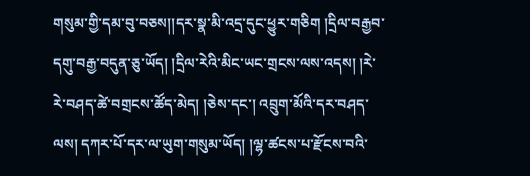གསུམ་གྱི་དམ་བུ་བཅས།།དར་སྣ་མི་འདྲ་དུང་ཕྱུར་གཅིག །དྲིལ་བརྒྱབ་དགུ་བརྒྱ་བདུན་ཅུ་ཡོད། །དྲིལ་རེའི་མིང་ཡང་གྲངས་ལས་འདས། །རེ་རེ་བཤད་ཚེ་བགྲངས་ཚོད་མེད། །ཅེས་དང་། འབྲུག་མོའི་དར་བཤད་ལས། དཀར་པོ་དར་ལ་ཡུག་གསུམ་ཡོད། །ལྷ་ཚངས་པ་རྫོངས་བའི་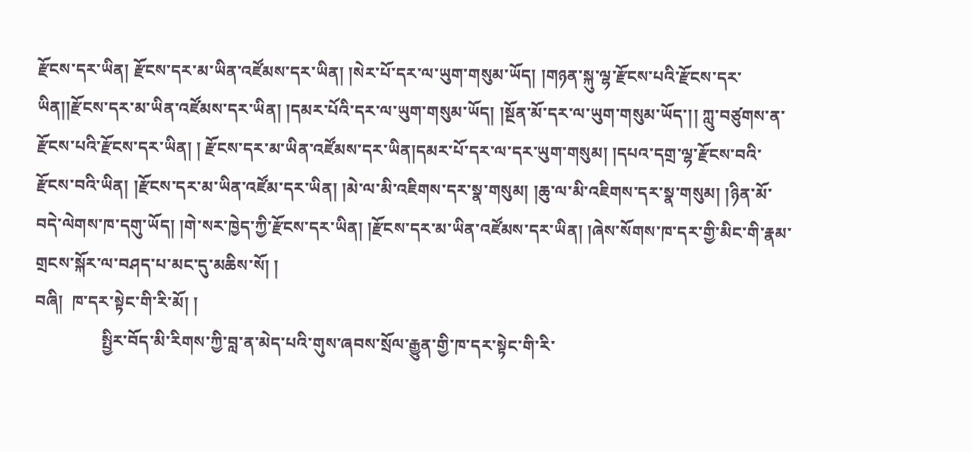རྫོངས་དར་ཡིན། རྫོངས་དར་མ་ཡིན་འཛོམས་དར་ཡིན། །སེར་པོ་དར་ལ་ཡུག་གསུམ་ཡོད། །གཉན་སྐུ་ལྷ་རྫོངས་པའི་རྫོངས་དར་ཡིན།།རྫོངས་དར་མ་ཡིན་འཛོམས་དར་ཡིན། །དམར་པོའི་དར་ལ་ཡུག་གསུམ་ཡོད། །སྔོན་མོ་དར་ལ་ཡུག་གསུམ་ཡོད་།། ཀླུ་བཙུགས་ན་རྫོངས་པའི་རྫོངས་དར་ཡིན། ། རྫོངས་དར་མ་ཡིན་འཛོམས་དར་ཡིན།དམར་པོ་དར་ལ་དར་ཡུག་གསུམ། །དཔའ་དགྲ་ལྷ་རྫོངས་བའི་རྫོངས་བའི་ཡིན། །རྫོངས་དར་མ་ཡིན་འཛོམ་དར་ཡིན། །མེ་ལ་མི་འཇིགས་དར་སྣ་གསུམ། །ཆུ་ལ་མི་འཇིགས་དར་སྣ་གསུམ། །ཉིན་མོ་བདེ་ལེགས་ཁ་དགུ་ཡོད། །གེ་སར་ཁྱེད་ཀྱི་རྫོངས་དར་ཡིན། །རྫོངས་དར་མ་ཡིན་འཛོམས་དར་ཡིན། །ཞེས་སོགས་ཁ་དར་གྱི་མིང་གི་རྣམ་གྲངས་སྐོར་ལ་བཤད་པ་མང་དུ་མཆིས་སོ། །
བཞི།  ཁ་དར་སྟེང་གི་རི་མོ། །
                སྤྱིར་བོད་མི་རིགས་ཀྱི་བླ་ན་མེད་པའི་གུས་ཞབས་སྲོལ་རྒྱུན་གྱི་ཁ་དར་སྟེང་གི་རི་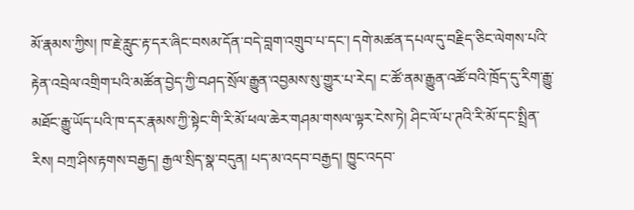མོ་རྣམས་ཀྱིས། ཁ་རྗེ་རླུང་རྟ་དར་ཞིང་བསམ་དོན་བདེ་བླག་འགྲུབ་པ་དང་། དགེ་མཚན་དཔལ་དུ་བརྗིད་ཅིང་ལེགས་པའི་རྟེན་འབྲེལ་འགྲིག་པའི་མཚོན་བྱེད་ཀྱི་བཤད་སྲོལ་རྒྱུན་འབྱམས་སུ་གྱུར་པ་རེད། ང་ཚོ་ནམ་རྒྱུན་འཚོ་བའི་ཁྲོད་དུ་རིག་རྒྱུ་མཐོང་རྒྱུ་ཡོད་པའི་ཁ་དར་རྣམས་ཀྱི་སྟེང་གི་རི་མོ་ཕལ་ཆེར་གཤམ་གསལ་ལྟར་ངེས་ཏེ། ཤིང་ལོ་པ་ཊའི་རི་མོ་དང་སྤྲིན་རིས། བཀྲ་ཤིས་རྟགས་བརྒྱད། རྒྱལ་སྲིད་སྣ་བདུན། པད་མ་འདབ་བརྒྱད། ཁྱུང་འདབ་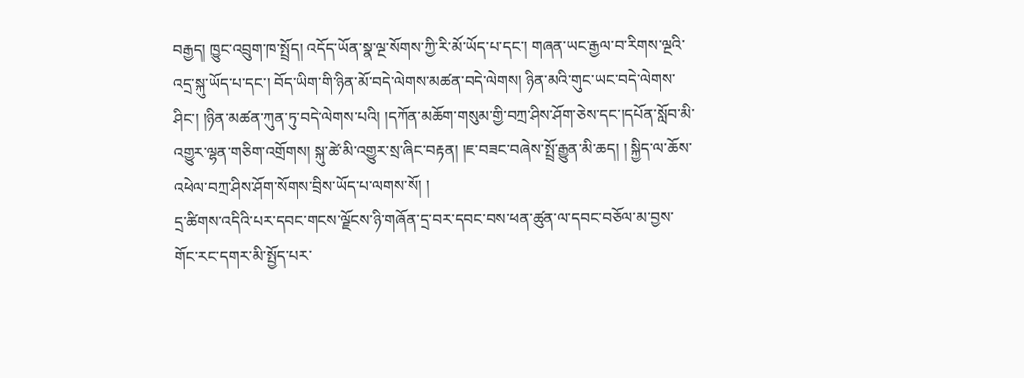བརྒྱད། ཁྱུང་འབྲུག་ཁ་སྤྲོད། འདོད་ཡོན་སྣ་ལྔ་སོགས་ཀྱི་རི་མོ་ཡོད་པ་དང་། གཞན་ཡང་རྒྱལ་བ་རིགས་ལྔའི་འདྲ་སྐུ་ཡོད་པ་དང་། བོད་ཡིག་གི་ཉིན་མོ་བདེ་ལེགས་མཚན་བདེ་ལེགས། ཉིན་མའི་གུང་ཡང་བདེ་ལེགས་ཤིང་། །ཉིན་མཚན་ཀུན་ཏུ་བདེ་ལེགས་པའི། །དཀོན་མཆོག་གསུམ་གྱི་བཀྲ་ཤིས་ཤོག་ཅེས་དང་།དཔོན་སློབ་མི་འགྱུར་ལྷན་གཅིག་འགྲོགས། སྐུ་ཚེ་མི་འགྱུར་སྲ་ཞིང་བརྟན། །ཇ་བཟང་བཞེས་སྤྲོ་རྒྱུན་མི་ཆད། ། སྐྱིད་ལ་ཆོས་འཕེལ་བཀྲ་ཤིས་ཤོག་སོགས་བྲིས་ཡོད་པ་ལགས་སོ། །
དྲ་ཚིགས་འདིའི་པར་དབང་གངས་ལྗོངས་ཉི་གཞོན་དྲ་བར་དབང་བས་ཕན་ཚུན་ལ་དབང་བཅོལ་མ་བྱས་གོང་རང་དགར་མི་སྤྱོད་པར་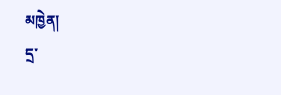མཁྱེན།
དྲ་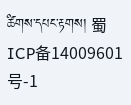ཚིགས་དཔང་རྟགས། 蜀ICP备14009601号-1